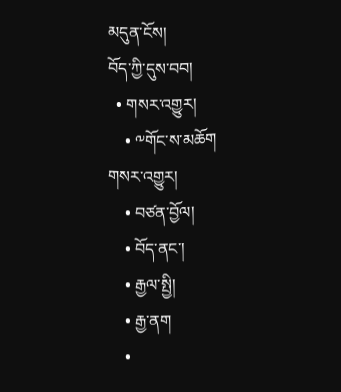མདུན་ངོས།
བོད་ཀྱི་དུས་བབ།
  • གསར་འགྱུར།
    • ༸གོང་ས་མཆོག གསར་འགྱུར།
    • བཙན་བྱོལ།
    • བོད་ནང་།
    • རྒྱལ་སྤྱི།
    • རྒྱ་ནག
    •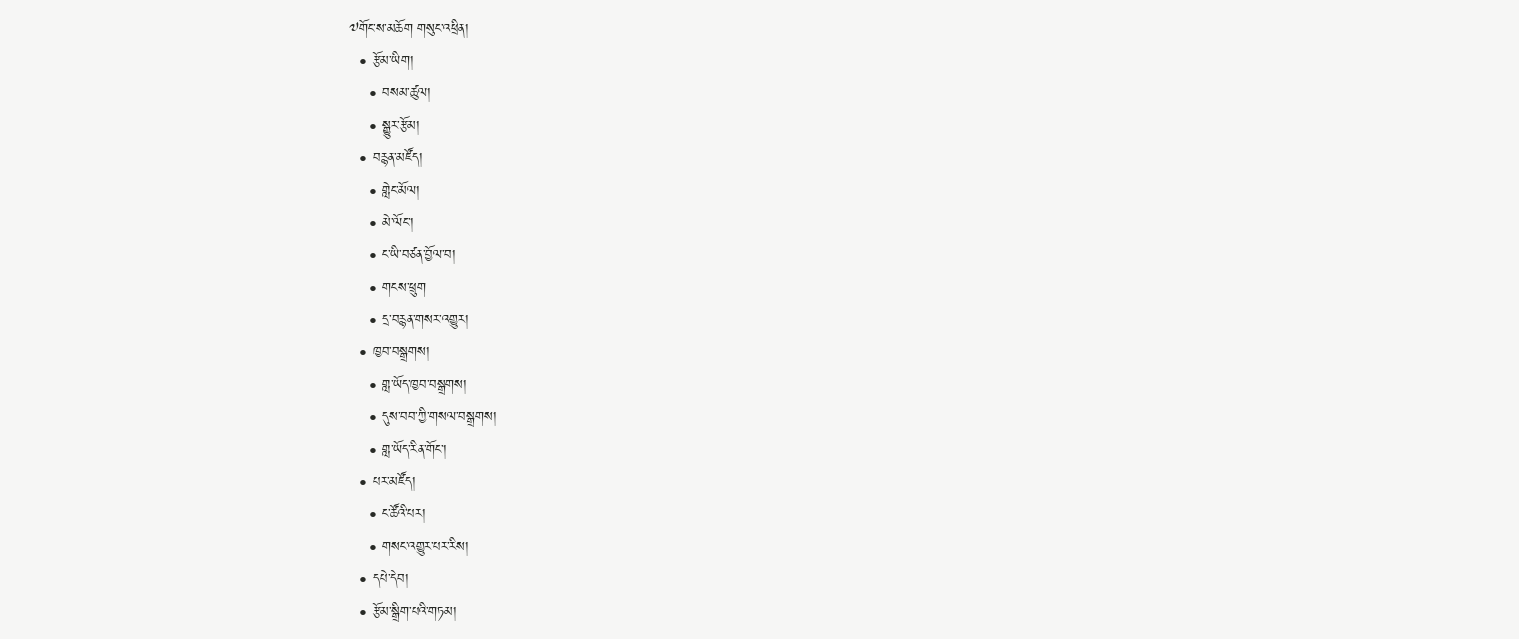༧གོང་ས་མཆོག གསུང་འཕྲིན།
  • རྩོམ་ཡིག།
    • བསམ་ཚུལ།
    • སྒྱུར་རྩོམ།
  • བརྙན་མཛོད།
    • གླེང་མོལ།
    • མེ་ལོང་།
    • ང་ཡི་བཙན་བྱོལ་བ།
    • གངས་ཕྲུག
    • དྲ་བརྙན་གསར་འགྱུར།
  • ཁྱབ་བསྒྲགས།
    • གླ་ཡོད་ཁྱབ་བསྒྲགས།
    • དུས་བབ་ཀྱི་གསལ་བསྒྲགས།
    • གླ་ཡོད་རིན་གོང་།
  • པར་མཛོད།
    • ང་ཚོའི་པར།
    • གསང་འགྱུར་པར་རིས།
  • དཔེ་དེབ།
  • རྩོམ་སྒྲིག་པའི་གཏམ།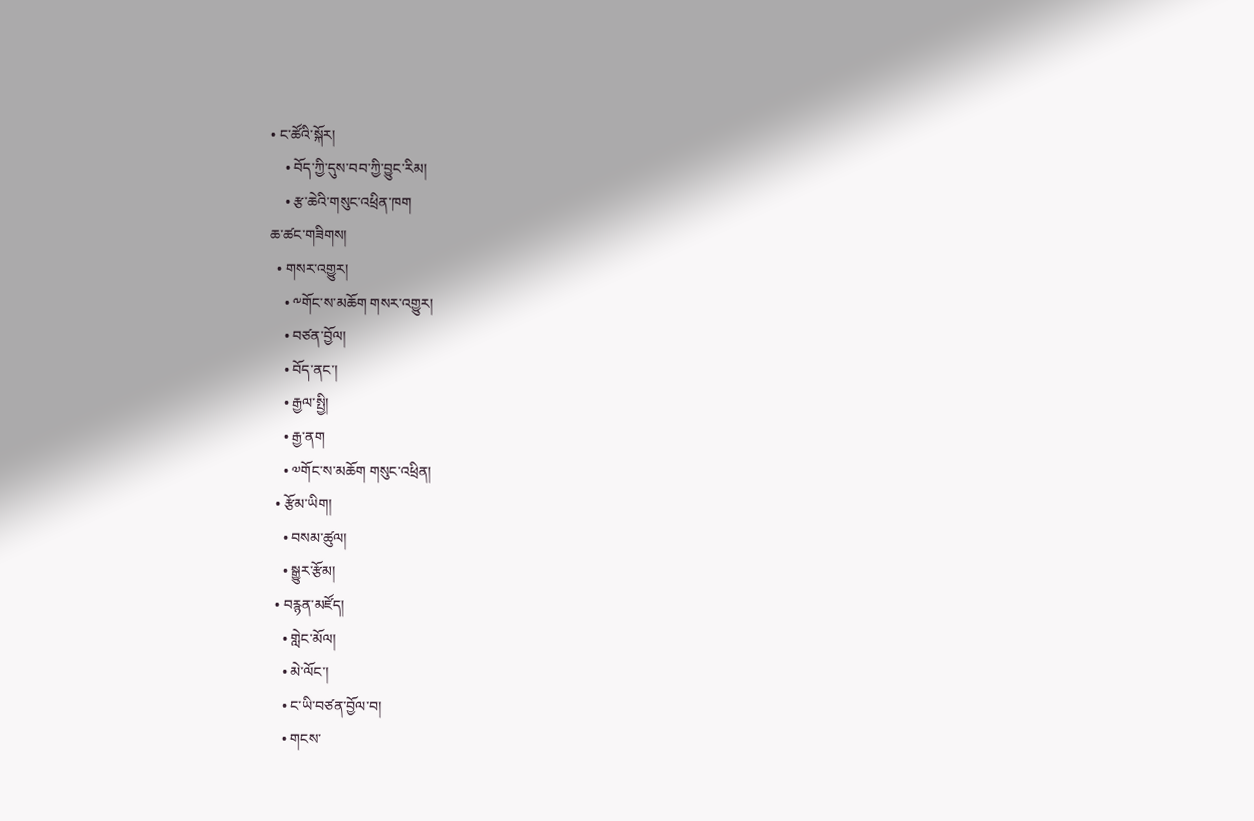• ང་ཚོའི་སྐོར།
    • བོད་ཀྱི་དུས་བབ་ཀྱི་བྱུང་རིམ།
    • རྩ་ཆེའི་གསུང་འཕྲིན་ཁག
ཆ་ཚང་གཟིགས།
  • གསར་འགྱུར།
    • ༸གོང་ས་མཆོག གསར་འགྱུར།
    • བཙན་བྱོལ།
    • བོད་ནང་།
    • རྒྱལ་སྤྱི།
    • རྒྱ་ནག
    • ༧གོང་ས་མཆོག གསུང་འཕྲིན།
  • རྩོམ་ཡིག།
    • བསམ་ཚུལ།
    • སྒྱུར་རྩོམ།
  • བརྙན་མཛོད།
    • གླེང་མོལ།
    • མེ་ལོང་།
    • ང་ཡི་བཙན་བྱོལ་བ།
    • གངས་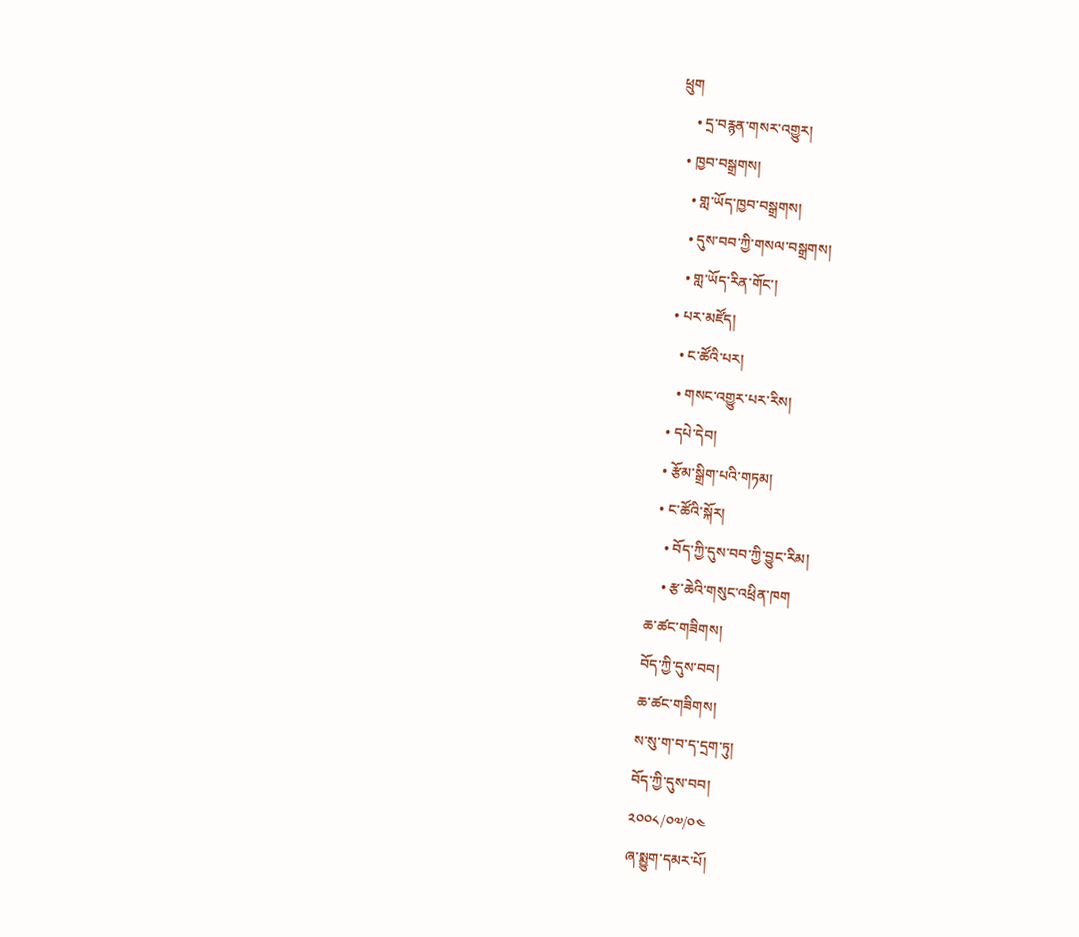ཕྲུག
    • དྲ་བརྙན་གསར་འགྱུར།
  • ཁྱབ་བསྒྲགས།
    • གླ་ཡོད་ཁྱབ་བསྒྲགས།
    • དུས་བབ་ཀྱི་གསལ་བསྒྲགས།
    • གླ་ཡོད་རིན་གོང་།
  • པར་མཛོད།
    • ང་ཚོའི་པར།
    • གསང་འགྱུར་པར་རིས།
  • དཔེ་དེབ།
  • རྩོམ་སྒྲིག་པའི་གཏམ།
  • ང་ཚོའི་སྐོར།
    • བོད་ཀྱི་དུས་བབ་ཀྱི་བྱུང་རིམ།
    • རྩ་ཆེའི་གསུང་འཕྲིན་ཁག
ཆ་ཚང་གཟིགས།
བོད་ཀྱི་དུས་བབ།
ཆ་ཚང་གཟིགས།
ས་སུ་ག་བ་ད་དྲག་ཏུ།
བོད་ཀྱི་དུས་བབ།
༢༠༠༨/༠༧/༠༤
ཞ་སྨྱུག་དམར་པོ།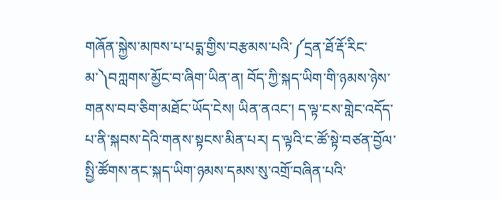གཞོན་སྐྱེས་མཁས་པ་པདྨ་གྱིས་བརྩམས་པའི་༼དྲན་ཐོ་རྡོ་རིང་མ་༽བཀླགས་མྱོང་བ་ཞིག་ཡིན་ན། བོད་ཀྱི་སྐད་ཡིག་གི་ཉམས་ཉེས་གནས་བབ་ཅིག་མཐོང་ཡོད་ངེས། ཡིན་ནའང་། ད་ལྟ་ངས་གླེང་འདོད་པ་ནི་སྐབས་དེའི་གནས་སྟངས་མིན་པར། ད་ལྟའི་ང་ཚོ་སྟེ་བཙན་བྱོལ་སྤྱི་ཚོགས་ནང་སྐད་ཡིག་ཉམས་དམས་སུ་འགྲོ་བཞིན་པའི་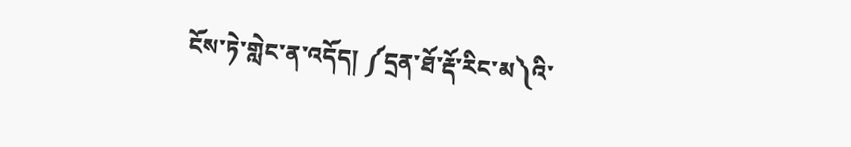ངོས་ཏེ་གླེང་ན་འདོད། ༼དྲན་ཐོ་རྡོ་རིང་མ༽འི་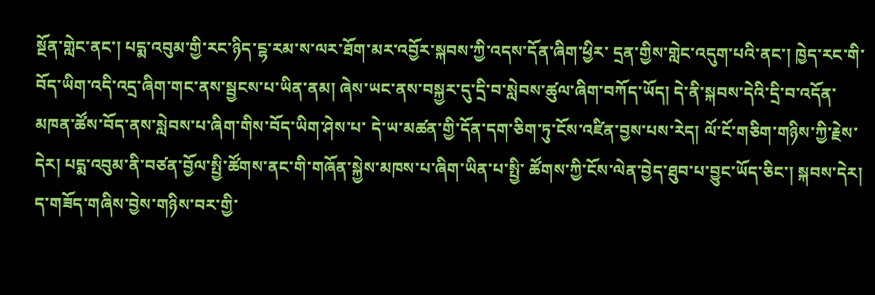སྔོན་གླེང་ནང་། པདྨ་འབུམ་གྱི་རང་ཉིད་ངྷ་རམ་ས་ལར་ཐོག་མར་འབྱོར་སྐབས་ཀྱི་འདས་དོན་ཞིག་ཕྱིར་ དྲན་གྱིས་གླེང་འདུག་པའི་ནང་། ཁྱེད་རང་གི་བོད་ཡིག་འདི་འདྲ་ཞིག་གང་ནས་སྦྱངས་པ་ཡིན་ནམ། ཞེས་ཡང་ནས་བསྐྱར་དུ་དྲི་བ་སླེབས་ཚུལ་ཞིག་བཀོད་ཡོད། དེ་ནི་སྐབས་དེའི་དྲི་བ་འདོན་མཁན་ཚོས་བོད་ནས་སླེབས་པ་ཞིག་གིས་བོད་ཡིག་ཤེས་པ་ དེ་ཡ་མཚན་གྱི་དོན་དག་ཅིག་ཏུ་ངོས་འཛིན་བྱས་པས་རེད། ལོ་ངོ་གཅིག་གཉིས་ཀྱི་རྗེས་དེར། པདྨ་འབུམ་ནི་བཙན་བྱོལ་སྤྱི་ཚོགས་ནང་གི་གཞོན་སྐྱེས་མཁས་པ་ཞིག་ཡིན་པ་སྤྱི་ ཚོགས་ཀྱི་ངོས་ལེན་བྱེད་ཐུབ་པ་བྱུང་ཡོད་ཅིང་། སྐབས་དེར། ད་གཟོད་གཞིས་བྱེས་གཉིས་བར་གྱི་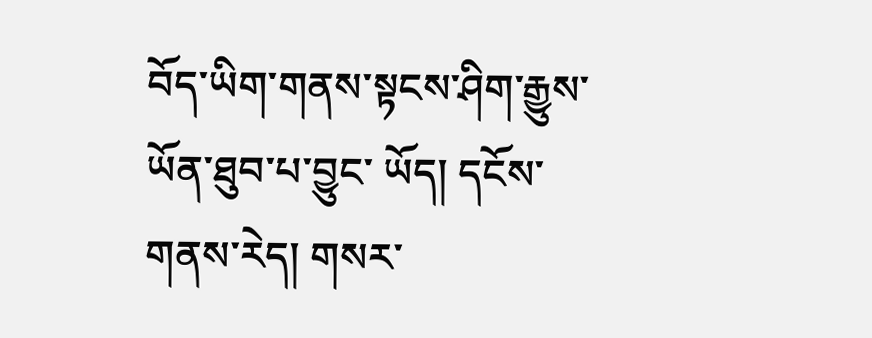བོད་ཡིག་གནས་སྟངས་ཤིག་རྒྱུས་ཡོན་ཐུབ་པ་བྱུང་ ཡོད། དངོས་གནས་རེད། གསར་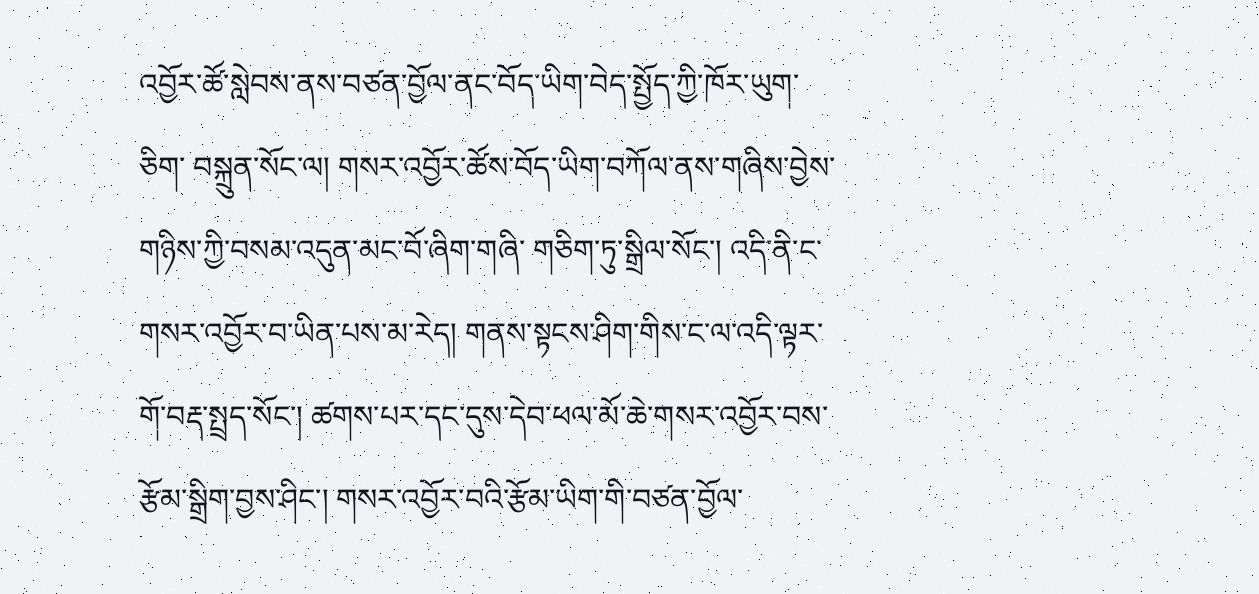འབྱོར་ཚོ་སླེབས་ནས་བཙན་བྱོལ་ནང་བོད་ཡིག་བེད་སྤྱོད་ཀྱི་ཁོར་ཡུག་ཅིག་ བསྐྲུན་སོང་ལ། གསར་འབྱོར་ཚོས་བོད་ཡིག་བཀོལ་ནས་གཞིས་བྱེས་གཉིས་ཀྱི་བསམ་འདུན་མང་བོ་ཞིག་གཞི་ གཅིག་ཏུ་སྒྲིལ་སོང་། འདི་ནི་ང་གསར་འབྱོར་བ་ཡིན་པས་མ་རེད། གནས་སྟངས་ཤིག་གིས་ང་ལ་འདི་ལྟར་གོ་བརྡ་སྤྲད་སོང་། ཚགས་པར་དང་དུས་དེབ་ཕལ་མོ་ཆེ་གསར་འབྱོར་བས་རྩོམ་སྒྲིག་བྱས་ཤིང་། གསར་འབྱོར་བའི་རྩོམ་ཡིག་གི་བཙན་བྱོལ་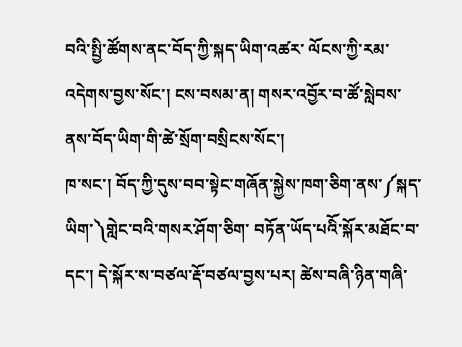བའི་སྤྱི་ཚོགས་ནང་བོད་ཀྱི་སྐད་ཡིག་འཚར་ ལོངས་ཀྱི་རམ་འདེགས་བྱས་སོང་། ངས་བསམ་ན། གསར་འབྱོར་བ་ཚོ་སླེབས་ནས་བོད་ཡིག་གི་ཚེ་སྲོག་བསྲིངས་སོང་།
ཁ་སང་། བོད་ཀྱི་དུས་བབ་སྟེང་གཞོན་སྐྱེས་ཁག་ཅིག་ནས་༼སྐད་ཡིག་༽གླེང་བའི་གསར་ཤོག་ཅིག་ བཏོན་ཡོད་པའིོ་སྐོར་མཐོང་བ་དང་། དེ་སྐོར་ས་བཙལ་རྡོ་བཙལ་བྱས་པར། ཚེས་བཞི་ཉིན་གཞི་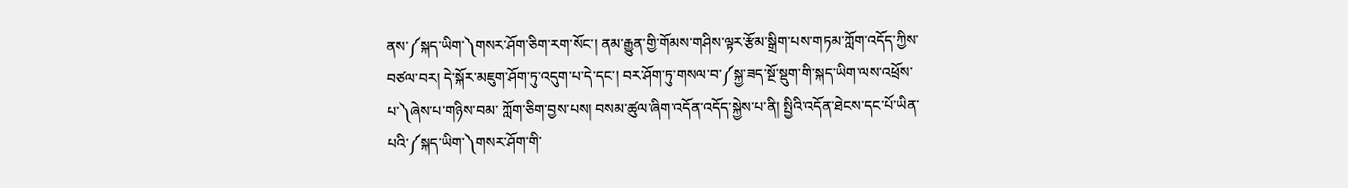ནས་༼སྐད་ཡིག་༽གསར་ཤོག་ཅིག་རག་སོང་། ནམ་རྒྱུན་གྱི་གོམས་གཤིས་ལྟར་རྩོམ་སྒྲིག་པས་གཏམ་ཀློག་འདོད་ཀྱིས་བཙལ་བར། དེ་སྐོར་མཇུག་ཤོག་ཏུ་འདུག་པ་དེ་དང་། བར་ཤོག་ཏུ་གསལ་བ་༼སྐྱ་ཟད་སྔོ་སྡུག་གི་སྐད་ཡིག་ལས་འཕྲོས་པ་༽ཞེས་པ་གཉིས་བམ་ ཀློག་ཅིག་བྱས་པས། བསམ་ཚུལ་ཞིག་འདོན་འདོད་སྐྱེས་པ་ནི། སྤྱིའི་འདོན་ཐེངས་དང་པོ་ཡིན་པའི་༼སྐད་ཡིག་༽གསར་ཤོག་གི་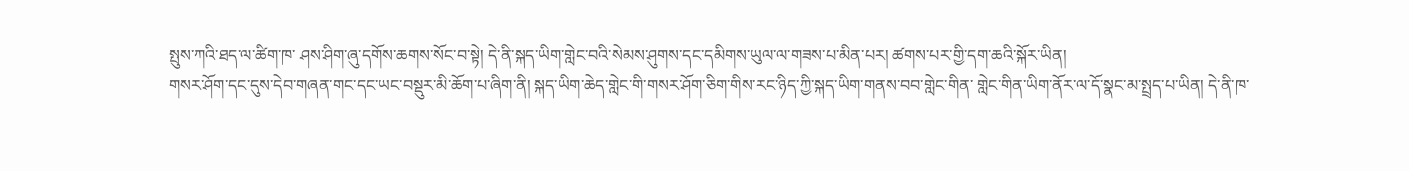སྤུས་ཀའི་ཐད་ལ་ཚིག་ཁ་ ཤས་ཤིག་ཞུ་དགོས་ཆགས་སོང་བ་སྟེ། དེ་ནི་སྐད་ཡིག་གླེང་བའི་སེམས་ཤུགས་དང་དམིགས་ཡུལ་ལ་གཟས་པ་མིན་པར། ཚགས་པར་གྱི་དག་ཆའི་སྐོར་ཡིན།
གསར་ཤོག་དང་དུས་དེབ་གཞན་གང་དང་ཡང་བསྡུར་མི་ཆོག་པ་ཞིག་ནི། སྐད་ཡིག་ཆེད་གླེང་གི་གསར་ཤོག་ཅིག་གིས་རང་ཉིད་ཀྱི་སྐད་ཡིག་གནས་བབ་གླེང་གིན་ གླེང་གིན་ཡིག་ནོར་ལ་དོ་སྣང་མ་སྤྲད་པ་ཡིན། དེ་ནི་ཁ་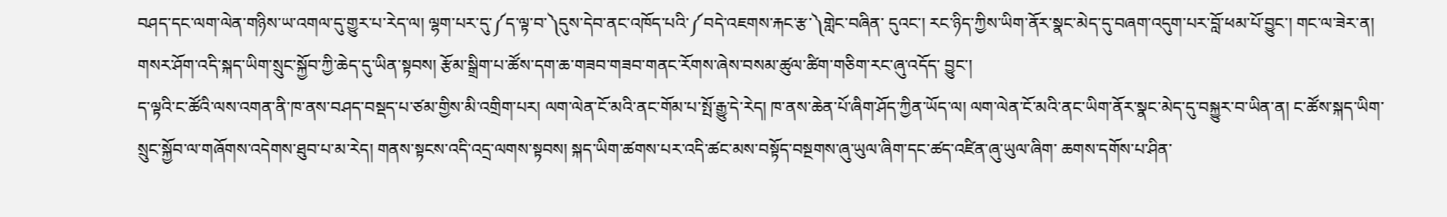བཤད་དང་ལག་ལེན་གཉིས་ཡ་འགལ་དུ་གྱུར་པ་རེད་ལ། ལྷག་པར་དུ་༼ད་ལྟ་བ་༽དུས་དེབ་ནང་འཁོད་པའི་༼བདེ་འཇགས་རྐང་རྩ་༽གླེང་བཞིན་ དུའང་། རང་ཉིད་ཀྱིས་ཡིག་ནོར་སྣང་མེད་དུ་བཞག་འདུག་པར་བློ་ཕམ་པོ་བྱུང་། གང་ལ་ཟེར་ན། གསར་ཤོག་འདི་སྐད་ཡིག་སྲུང་སྐྱོབ་ཀྱི་ཆེད་དུ་ཡིན་སྟབས། རྩོམ་སྒྲིག་པ་ཚོས་དག་ཆ་གཟབ་གཟབ་གནང་རོགས་ཞེས་བསམ་ཚུལ་ཚིག་གཅིག་རང་ཞུ་འདོད་ བྱུང་།
ད་ལྟའི་ང་ཚོའི་ལས་འགན་ནི་ཁ་ནས་བཤད་བསྡད་པ་ཙམ་གྱིས་མི་འགྲིག་པར། ལག་ལེན་ངོ་མའི་ནང་གོམ་པ་སྤོ་རྒྱུ་དེ་རེད། ཁ་ནས་ཆེན་པོ་ཞིག་ཤོད་ཀྱིན་ཡོད་ལ། ལག་ལེན་ངོ་མའི་ནང་ཡིག་ནོར་སྣང་མེད་དུ་བསྐྱུར་བ་ཡིན་ན། ང་ཚོས་སྐད་ཡིག་སྲུང་སྐྱོབ་ལ་གཞོགས་འདེགས་ཐུབ་པ་མ་རེད། གནས་སྟངས་འདི་འདྲ་ལགས་སྟབས། སྐད་ཡིག་ཚགས་པར་འདི་ཚང་མས་བསྟོད་བསྔགས་ཞུ་ཡུལ་ཞིག་དང་ཚད་འཛིན་ཞུ་ཡུལ་ཞིག་ ཆགས་དགོས་པ་ཤིན་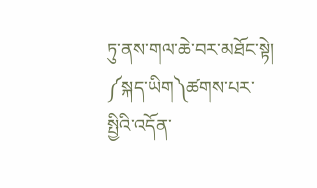ཏུ་ནས་གལ་ཆེ་བར་མཐོང་སྟེ། ༼སྐད་ཡིག༽ཚགས་པར་སྤྱིའི་འདོན་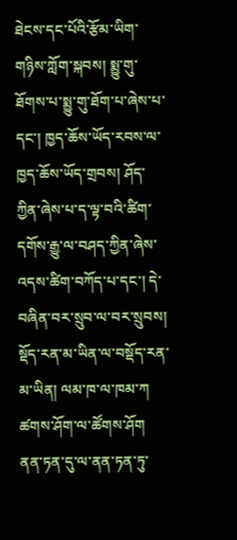ཐེངས་དང་པོའི་རྩོམ་ཡིག་གཉིས་ཀློག་སྐབས། སྨྱུ་གུ་ཐོགས་པ་སྨྱུ་གུ་ཐོག་པ་ཞེས་པ་དང་། ཁྱད་ཆོས་ཡོད་རབས་ལ་ཁྱད་ཆོས་ཡོད་གྲབས། ཤོད་ཀྱིན་ཞེས་པ་ད་ལྟ་བའི་ཚིག་དགོས་རྒྱུ་ལ་བཤད་ཀྱིན་ཞེས་འདས་ཚིག་བཀོད་པ་དང་། དེ་བཞིན་བར་སྲུབ་ལ་བར་སྲུབས། སྡོད་རན་མ་ཡིན་ལ་བསྡོད་རན་མ་ཡིན། ལམ་ཁ་ལ་ཁམ་ཀ ཚགས་ཤོག་ལ་ཚོགས་ཤོག ནན་ཏན་དུ་ལ་ནན་ཏན་ཏུ་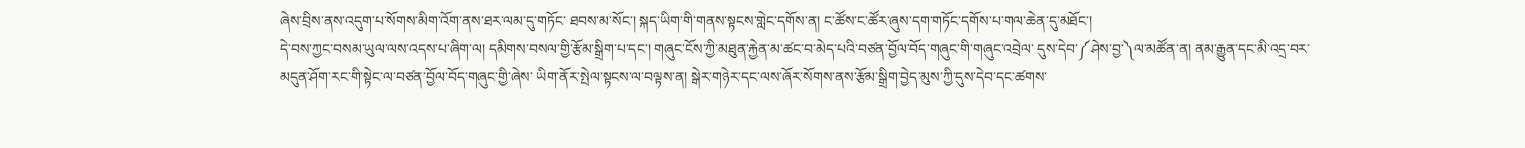ཞེས་བྲིས་ནས་འདུག་པ་སོགས་མིག་འོག་ནས་ཐར་ལམ་དུ་གཏོང་ ཐབས་མ་སོང་། སྐད་ཡིག་གི་གནས་སྟངས་གླེང་དགོས་ན། ང་ཚོས་ང་ཚོར་ཞུས་དག་གཏོང་དགོས་པ་གལ་ཆེན་དུ་མཐོང་།
དེ་བས་ཀྱང་བསམ་ཡུལ་ལས་འདས་པ་ཞིག་ལ། དམིགས་བསལ་གྱི་རྩོམ་སྒྲིག་པ་དང་། གཞུང་ངོས་ཀྱི་མཐུན་རྐྱེན་མ་ཚང་བ་མེད་པའི་བཙན་བྱོལ་བོད་གཞུང་གི་གཞུང་འབྲེལ་ དུས་དེབ་༼ཤེས་བྱ་༽ལ་མཚོན་ན། ནམ་རྒྱུན་དང་མི་འདྲ་བར་མདུན་ཤོག་རང་གི་སྟེང་ལ་བཙན་བྱོལ་བོད་གཞུང་གྱི་ཞེས་ ཡིག་ནོར་སྤེལ་སྟངས་ལ་བལྟས་ན། སྒེར་གཉེར་དང་ལས་ཞོར་སོགས་ནས་རྩོམ་སྒྲིག་བྱེད་མུས་ཀྱི་དུས་དེབ་དང་ཚགས་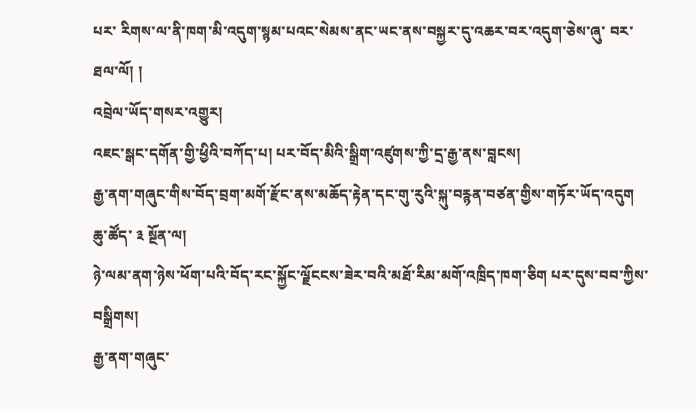པར་ རིགས་ལ་ནི་ཁག་མི་འདུག་སྙམ་པའང་སེམས་ནང་ཡང་ནས་བསྐྱར་དུ་འཆར་བར་འདུག་ཅེས་ཞུ་ བར་ཐལ་ལོ། །
འབྲེལ་ཡོད་གསར་འགྱུར།
འཇང་སྒང་དགོན་གྱི་ཕྱིའི་བཀོད་པ། པར་བོད་མིའི་སྒྲིག་འཛུགས་ཀྱི་དྲ་རྒྱ་ནས་བླངས།
རྒྱ་ནག་གཞུང་གིས་བོད་བྲག་མགོ་རྫོང་ནས་མཆོད་རྟེན་དང་གུ་རུའི་སྐུ་བརྙན་བཙན་གྱིས་གཏོར་ཡོད་འདུག
ཆུ་ཚོད་ ༣ སྔོན་ལ།
ཉེ་ལམ་ནག་ཉེས་ཕོག་པའི་བོད་རང་སྐྱོང་ལྗོངངས་ཟེར་བའི་མཐོ་རིམ་མགོ་འཁྲིད་ཁག་ཅིག པར་དུས་བབ་ཀྱིས་བསྒྲིགས།
རྒྱ་ནག་གཞུང་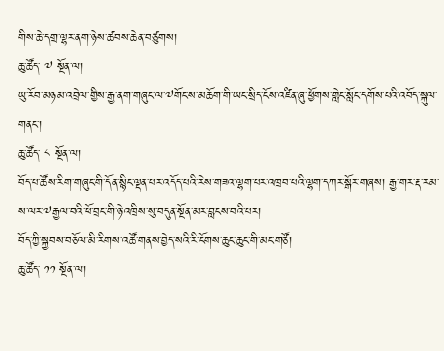གིས་ཆེ་དགྲ་ལྷར་ནག་ཉེས་ཚབས་ཆེན་བཙུགས།
ཆུ་ཚོད་ ༧ སྔོན་ལ།
ཡུ་རོབ་མཉམ་འབྲེལ་གྱིས་རྒྱ་ནག་གཞུང་ལ་༧གོང་ས་མཆོག་གི་ཡང་སྲིད་ངོས་འཛིན་ཞུ་ཕྱོགས་གླེང་སློང་དགོས་པའི་འབོད་སྐུལ་གནང་།
ཆུ་ཚོད་ ༨ སྔོན་ལ།
བོད་པ་ཚོས་རིག་གཞུང་གི་དོན་སྙིང་ལྡན་པར་འདོད་པའི་རེས་གཟའ་ལྷག་པར་འཁྲབ་པའི་ལྷག་དཀར་སྒོར་གཞས། རྒྱ་གར་རྡ་རམ་ས་ལར་༧རྒྱལ་བའི་ཕོ་བྲང་གི་ཉེ་འཁྲིས་སུ་བདུན་སྔོན་མར་བླངས་བའི་པར།
བོད་ཀྱི་སྐྱབས་བཅོལ་མི་རིགས་འཚོ་གནས་བྱེད་སའི་རི་ངོགས་ཆུང་ཆུང་གི་མང་གཙོ།
ཆུ་ཚོད་ ༡༡ སྔོན་ལ།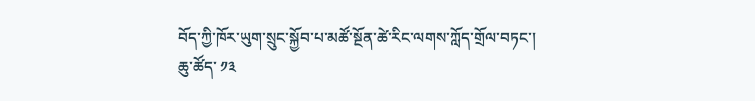བོད་ཀྱི་ཁོར་ཡུག་སྲུང་སྐྱོབ་པ་མཚོ་སྔོན་ཚེ་རིང་ལགས་ཀློད་གྲོལ་བཏང་།
ཆུ་ཚོད་ ༡༣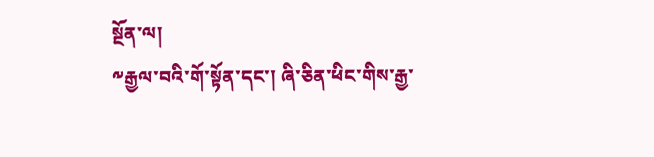སྔོན་ལ།
༸རྒྱལ་བའི་གོ་སྟོན་དང་། ཞི་ཅིན་ཕིང་གིས་རྒྱ་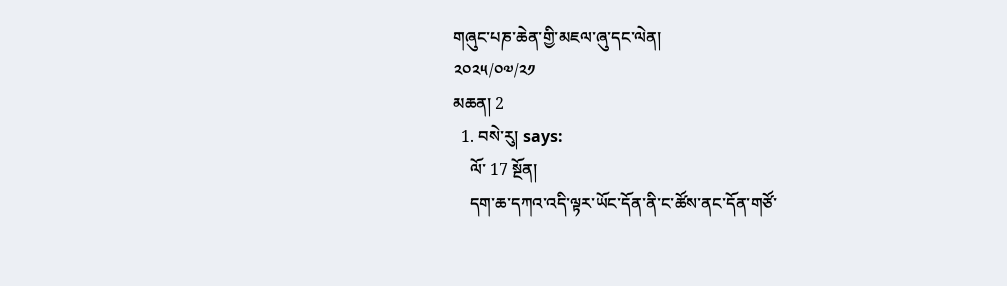གཞུང་པཎ་ཆེན་གྱི་མཇལ་ཞུ་དང་ལེན།
༢༠༢༥/༠༧/༢༡
མཆན། 2
  1. བསེ་རུ། says:
    ལོ་ 17 སྔོན།
    དག་ཆ་དཀའ་འདི་ལྟར་ཡོང་དོན་ནི་ང་ཚོས་ནང་དོན་གཙོ་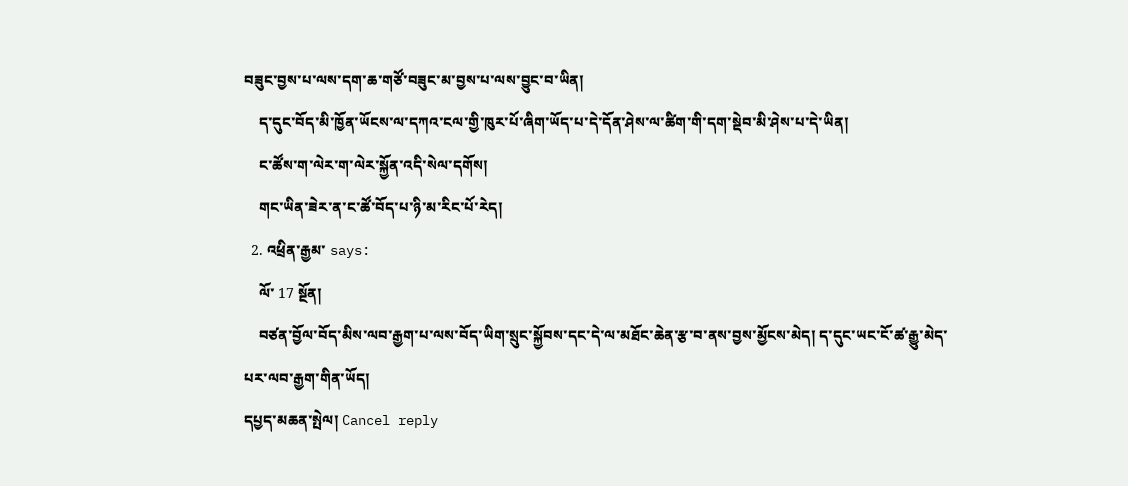བཟུང་བྱས་པ་ལས་དག་ཆ་གཙོ་བཟུང་མ་བྱས་པ་ལས་བྱུང་བ་ཡིན།
    ད་དུང་བོད་མི་ཁྱོན་ཡོངས་ལ་དཀའ་ངལ་གྱི་ཁུར་པོ་ཞིག་ཡོད་པ་དེ་དོན་ཤེས་ལ་ཚིག་གི་དག་སྡེབ་མི་ཤེས་པ་དེ་ཡིན།
    ང་ཚོས་ག་ལེར་ག་ལེར་སྐྱོན་འདི་སེལ་དགོས།
    གང་ཡིན་ཟེར་ན་ང་ཚོ་བོད་པ་ཉི་མ་རིང་པོ་རེད།
  2. འཕྲིན་རྒྱམ་ says:
    ལོ་ 17 སྔོན།
    བཙན་བྱོལ་བོད་མིས་ལབ་རྒྱག་པ་ལས་བོད་ཡིག་སྲུང་སྐྱོབས་དང་དེ་ལ་མཐོང་ཆེན་རྩ་བ་ནས་བྱས་མྱོངས་མེད། ད་དུང་ཡང་ངོ་ཚ་རྒྱུ་མེད་པར་ལབ་རྒྱག་གིན་ཡོད།
དཔྱད་མཆན་སྤེལ། Cancel reply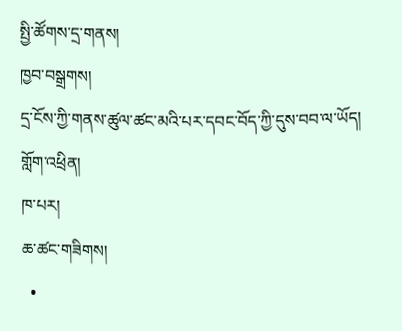སྤྱི་ཚོགས་དྲ་གནས།
ཁྱབ་བསྒྲགས།
དྲ་ངོས་ཀྱི་གནས་ཚུལ་ཚང་མའི་པར་དབང་བོད་ཀྱི་དུས་བབ་ལ་ཡོད།
གློག་འཕྲིན།
ཁ་པར།
ཆ་ཚང་གཟིགས།
  •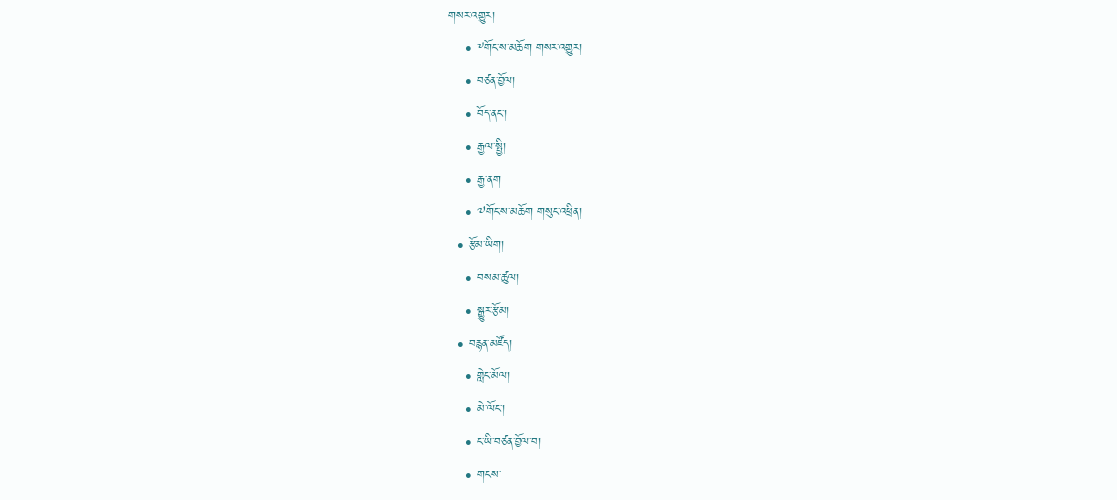གསར་འགྱུར།
    • ༸གོང་ས་མཆོག གསར་འགྱུར།
    • བཙན་བྱོལ།
    • བོད་ནང་།
    • རྒྱལ་སྤྱི།
    • རྒྱ་ནག
    • ༧གོང་ས་མཆོག གསུང་འཕྲིན།
  • རྩོམ་ཡིག།
    • བསམ་ཚུལ།
    • སྒྱུར་རྩོམ།
  • བརྙན་མཛོད།
    • གླེང་མོལ།
    • མེ་ལོང་།
    • ང་ཡི་བཙན་བྱོལ་བ།
    • གངས་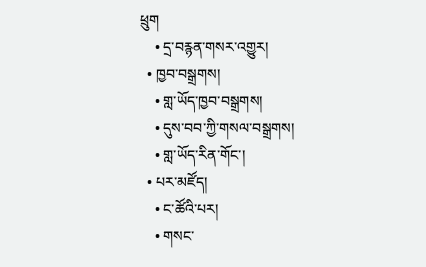ཕྲུག
    • དྲ་བརྙན་གསར་འགྱུར།
  • ཁྱབ་བསྒྲགས།
    • གླ་ཡོད་ཁྱབ་བསྒྲགས།
    • དུས་བབ་ཀྱི་གསལ་བསྒྲགས།
    • གླ་ཡོད་རིན་གོང་།
  • པར་མཛོད།
    • ང་ཚོའི་པར།
    • གསང་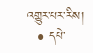འགྱུར་པར་རིས།
  • དཔེ་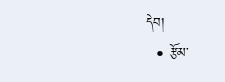དེབ།
  • རྩོམ་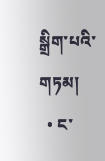སྒྲིག་པའི་གཏམ།
  • ང་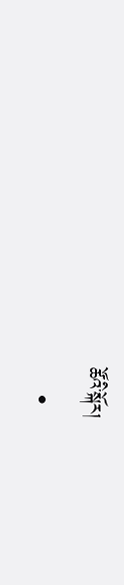ཚོའི་སྐོར།
    •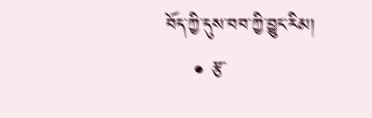བོད་ཀྱི་དུས་བབ་ཀྱི་བྱུང་རིམ།
    • རྩ་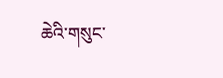ཆེའི་གསུང་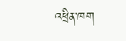འཕྲིན་ཁག